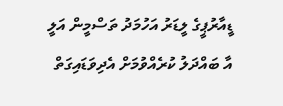ޑީއާރުޕީގެ ލީޑަރު އަހުމަދު ތަސްމީން އަލީ އާ ބައްދަލު ކުރެއްވުމަށް އެދިވަޑައިގަތް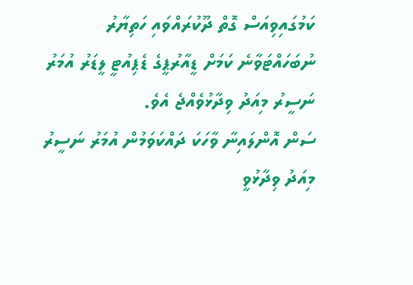ކަމުގައިވިއަސް ގޮތް ދޫކުރައްވައި ހަތިޔާރު ނުބަހައްޓަވާނެ ކަމަށް ޑީއާރުޕީގެ ޑެޕިއުޓީ ލީޑަރު އުމަރު ނަސީރު މިއަދު ވިދާޅުވެއްޖެ އެވެ.
ސަން އޮންލައިނާ ވާހަކަ ދައްކަވަމުން އުމަރު ނަސީރު މިއަދު ވިދާޅުވީ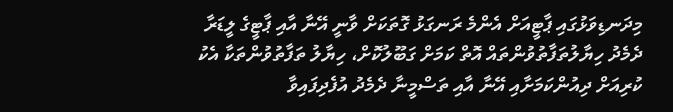މިދަނޑިވަޅުގައި ޕާޓީއަށް އެންމެ ރަނގަޅު ގޮތަކަށް ވާނީ އޭނާ އާއި ޕާޓީގެ ލީޑަރާ ދެމެދު ހިޔާލުތަފާތުވުންތައް އޮތް ކަމަށް ގަބޫލުކޮށް، ހިޔާލު ތަފާތުވުންތަކާ އެކު ކުރިއަށް ދިއުންކަމަށާއި އޭނާ އާއި ތަސްމީނާ ދެމެދު އުފެދިފައިވާ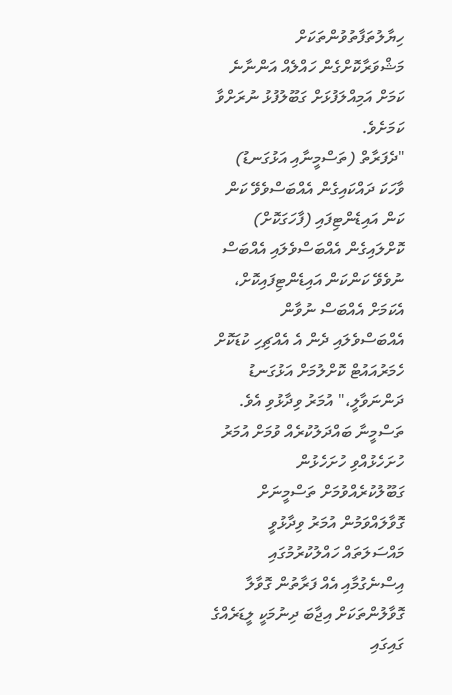ހިޔާލުތަފާތުވުންތަކަށް މަޝްވަރާކޮށްގެން ހައްލެއް އަންނާނެ ކަމަށް އަމިއްލަފުޅަށް ގަބޫލުފުޅު ނުރަށްވާ ކަމަށެވެ.
"ދެފަރާތް (ތަސްމީނާއި އަޅުގަނޑު) ވާހަކަ ދައްކައިގެން އެއްބަސްވެވޭ ކަން ކަން އައިޑެންޓިފައި (ފާހަގަކޮށް) ކޮށްލައިގެން އެއްބަސްވެލައި އެއްބަސް ނުވެވޭ ކަންކަން އައިޑެންޓިފައިކޮށް، އެކަމަށް އެއްބަސް ނުވާން އެއްބަސްވެލައި ދެން އެ އެއްޗިހި ކުޑަކޮށް ހެމަރުއައުޓް ކޮށްލުމަށް އަޅުގަނޑު ދަންނަވާލީ،" އުމަރު ވިދާޅުވި އެވެ.
ތަސްމީނާ ބައްދަލުކުރެއް ވުމަށް އުމަރު ހުށަހެޅުއްވި ހުށަހެޅުން ގަބޫލުކުރެއްވުމަށް ތަސްމީނަށް ގޮވާލައްވަމުން އުމަރު ވިދާޅުވީ މައްސަލަތައް ހައްލުކުރުމުގައި އިސްނެގުމާއި އެއް ފަރާތުން ގޮވާލާ ގޮވާލުންތަކަށް އިޖާބަ ދިނުމަކީ ލީޑަރެއްގެ ގައިގައި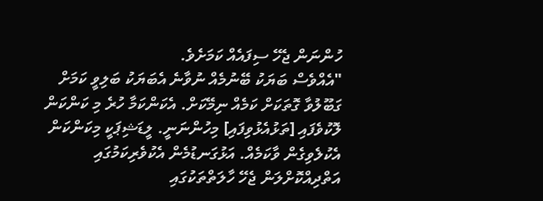ހުންނަން ޖެހޭ ސިފައެއް ކަމަށެވެ.
"އެއްވެސް ބަޔަކު ބޭނުމެއް ނުވާނެ އެބަޔަކު ބަލިވީ ކަމަށް ގަބޫލުވާ ގޮތަކަށް ކަމެއް ނިމޭކަށް. އެކަންކަމާ ހުރެ މި ކަންކަން ލޮކުވެފައި [ތަޅުއެޅުވިފައި] މިހުންނަނީ. ލީޑަޝިޕަކީ މިކަންކަން އެކުލެވިގެން ވާކަމެއް. އަޅުގަނޑުމެން އެކުވެރިކަމުގައި އަތްދިއްކޮށްލަން ޖެހޭ ހާލަތްތަކުގައި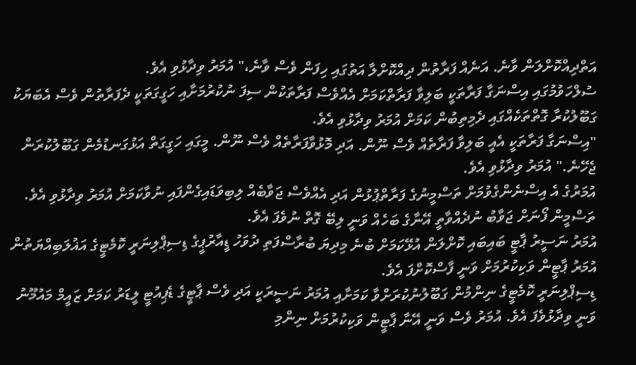އަތްދިއްކޮށްލަން ވާނެ. އަނެއް ފަރާތުން ދިއްކޮށްލާ އަތުގައި ހިފަން ވެސް ވާނެ،" އުމަރު ވިދާޅުވި އެވެ.
ސުލްހަވުމުގައި އިސްނަގާ ފަރާތަކީ ބަލިވާ ފަރާތްކަމަށް އެއްވެސް ފަރާތަކުން ސިފަ ނުކުރުމަށާއި ހަގީގަތަކީ ދެފަރާތުން ވެސް އެބަޔަކު ގަބޫލުކުރާ ގޮތްތަކެއްގައި ދެމިތިބުން ކަމަށް އުމަރު ވިދާޅުވި އެވެ.
"އިސްނަގާ ފަރާތަކީ އެއީ ބަލިވާ ފަރާތެއް ވެސް ނޫން. އަދި މޮޅުވާފަރާތެއް ވެސް ނޫން. މީގައި ހަގީގަތް އަޅުގަނޑުމެން ގަބޫލުކުރަން ޖެހޭނެ." އުމަރު ވިދާޅުވި އެވެ.
އުމަރުގެ އެ އިސްނެންގެވުމަށް ތަސްމީނުގެ ފަރާތްޕުޅުން އަދި އެއްވެސް ޖަވާބެއް ލިބިވަޑައިގެންފައި ނުވާކަމަށް އުމަރު ވިދާޅުވި އެވެ.
ތަސްމީން ފޯނަށް ޖަވާބު ނުދެއްވާތީ އޭނާގެ ބަހެއް ވަނީ ލިބޭ ގޮތް ނުވެފަ އެވެ.
އުމަރު ނަސީރު ޕާޓީ ބައިބައި ކޮށްލަން އުޅޭކަމަށް ބުނެ މިދިޔަ ބުރާސްފަތި ދުވަހު ޑީއާރުޕީގެ ޑިސިޕްލިނަރީ ކޮމެޓީގެ އަޣުލަބިއްޔަތުން އުމަރު ޕާޓީން ވަކިކުރުމަށް ވަނީ ފާސްކޮށްފަ އެވެ.
ޑިސިޕްލިނަރީ ކޮމެޓީގެ ނިންމުން ގަބޫލުނުކުރަށްވާ ކަމަށާއި އުމަރު ނަސީރަކީ އަދި ވެސް ޕާޓީގެ ޑެޕިއުޓީ ލީޑަރު ކަމަށް ޒައީމް މައުމޫނު ވަނީ ވިދާޅުވެފަ އެވެ. އުމަރު ވެސް ވަނީ އޭނާ ޕާޓީން ވަކިކުރުމަށް ނިންމި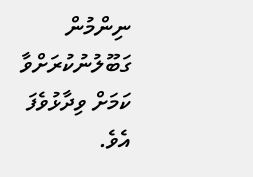ނިންމުން ގަބޫލުނުކުރަށްވާ ކަމަށް ވިދާޅުވެފަ އެވެ.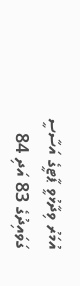އުމަރު ވިދާޅުވީ ޕާޓީގެ އަސާސީ ގަވައިދުގެ 83 އަދި 84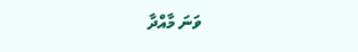ވަނަ މާއްދާ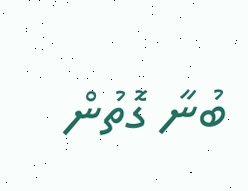ބުނާ ގޮތުން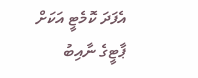އެފަދަ ކޮމެޓީ އަކަށް ޕާޓީގެ ނާއިބު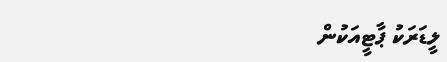ލީޑަރަކު ޕާޓީއަކުން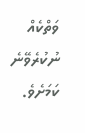ވަތްކެއް ނުކުރެވޭނެ ކަމަށެވެ.